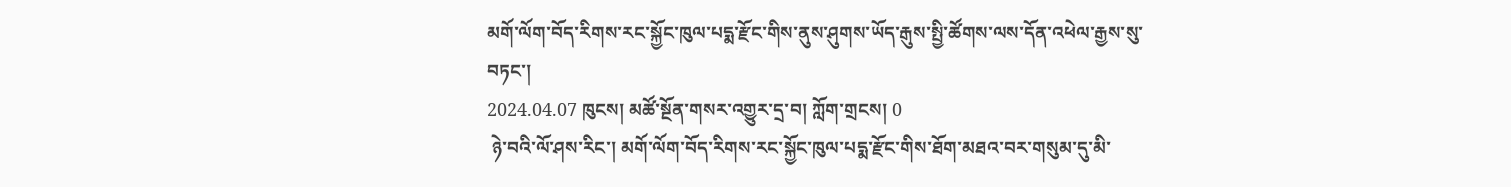མགོ་ལོག་བོད་རིགས་རང་སྐྱོང་ཁུལ་པདྨ་རྫོང་གིས་ནུས་ཤུགས་ཡོད་རྒུས་སྤྱི་ཚོགས་ལས་དོན་འཕེལ་རྒྱས་སུ་བཏང་།
2024.04.07 ཁུངས། མཚོ་སྔོན་གསར་འགྱུར་དྲ་བ། ཀློག་གྲངས། 0
 ཉེ་བའི་ལོ་ཤས་རིང་། མགོ་ལོག་བོད་རིགས་རང་སྐྱོང་ཁུལ་པདྨ་རྫོང་གིས་ཐོག་མཐའ་བར་གསུམ་དུ་མི་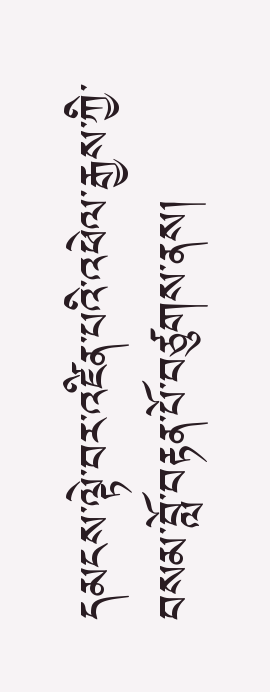དམངས་ལྟེ་བར་འཛིན་པའི་འཕེལ་རྒྱས་ཀྱི་བསམ་བློ་བརྟན་པོ་བཙུགས་ནས།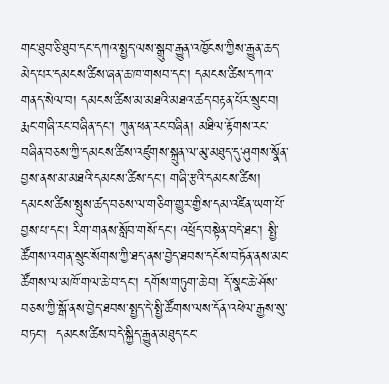གང་ཐུབ་ཅི་ཐུབ་དང་དཀའ་སྤྱད་ལས་སྒྲུབ་རྒྱུན་འཁྱོངས་ཀྱིས་རྒྱུན་ཆད་མེད་པར་དམངས་ཚིས་ཞན་ཆ་ཁ་གསབ་དང་། དམངས་ཚིས་དཀའ་གནད་སེལ་བ། དམངས་ཚིས་མ་མཐའི་མཐའ་ཚད་བརྟན་པོར་སྲུང་བ། རྨང་གཞི་རང་བཞིན་དང་། ཀུན་ཕན་རང་བཞིན། མཐིལ་རྟོགས་རང་བཞིན་བཅས་ཀྱི་དམངས་ཚིས་འཛུགས་སྐྲུན་ལ་མུ་མཐུད་དུ་ཤུགས་སྣོན་བྱས་ནས་མ་མཐའི་དམངས་ཚིས་དང་། གཞི་རྩའི་དམངས་ཚིས། དམངས་ཚིས་སྤུས་ཚད་བཅས་ལ་གཅིག་གྱུར་གྱིས་དམ་འཛིན་ཡག་པོ་བྱས་པ་དང་། རིག་གནས་སློབ་གསོ་དང་། འཕྲོད་བསྟེན་བདེ་ཐང་། སྤྱི་ཚོགས་འགན་སྲུང་སོགས་ཀྱི་ཐད་ནས་བྱེད་ཐབས་དངོས་བཏོན་ནས་མང་ཚོགས་ལ་མཁོ་གལ་ཆེ་བ་དང་། དགོས་གཏུག་ཆེ་བ། དོ་སྣང་ཆེ་ཤོས་བཅས་ཀྱི་སྒོ་ནས་བྱེད་ཐབས་སྤྱད་དེ་སྤྱི་ཚོགས་ལས་དོན་འཕེལ་རྒྱས་སུ་བཏང་།  དམངས་ཚིས་བདེ་སྐྱིད་རྒྱུན་མཐུད་ངང་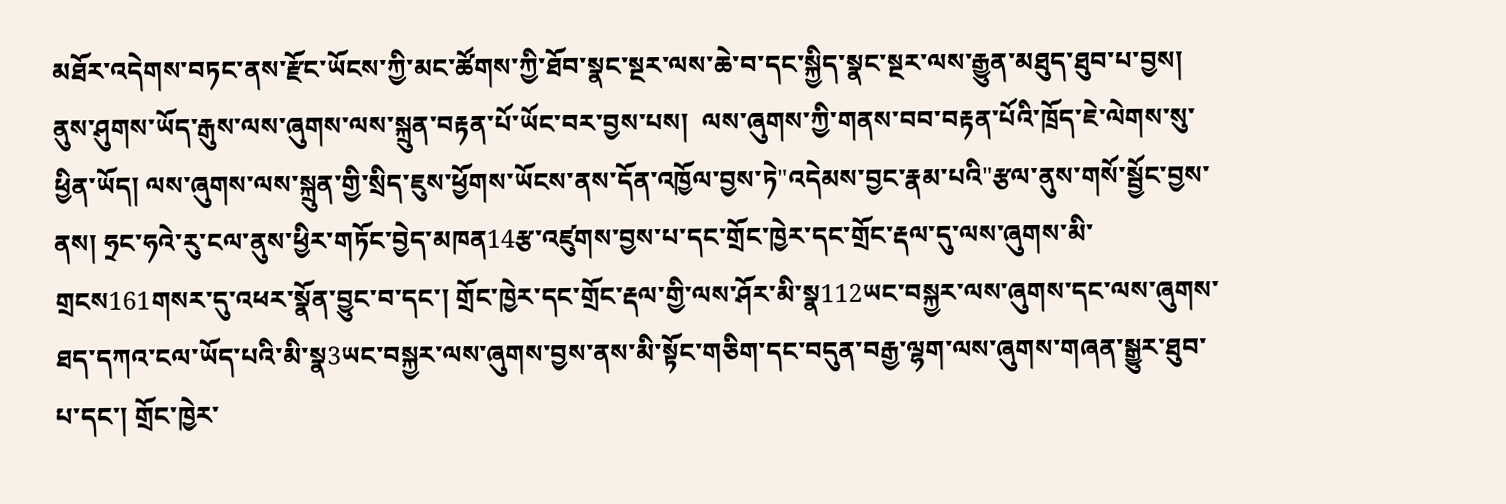མཐོར་འདེགས་བཏང་ནས་རྫོང་ཡོངས་ཀྱི་མང་ཚོགས་ཀྱི་ཐོབ་སྣང་སྔར་ལས་ཆེ་བ་དང་སྐྱིད་སྣང་སྔར་ལས་རྒྱུན་མཐུད་ཐུབ་པ་བྱས།
ནུས་ཤུགས་ཡོད་རྒུས་ལས་ཞུགས་ལས་སྐྲུན་བརྟན་པོ་ཡོང་བར་བྱས་པས།  ལས་ཞུགས་ཀྱི་གནས་བབ་བརྟན་པོའི་ཁྲོད་ཇེ་ལེགས་སུ་ཕྱིན་ཡོད། ལས་ཞུགས་ལས་སྐྲུན་གྱི་སྲིད་ཇུས་ཕྱོགས་ཡོངས་ནས་དོན་འཁྱོལ་བྱས་ཏེ"འདེམས་བྱང་རྣམ་པའི"རྩལ་ནུས་གསོ་སྦྱོང་བྱས་ནས། ཧྲང་ཧའེ་རུ་ངལ་ནུས་ཕྱིར་གཏོང་བྱེད་མཁན14རྩ་འཛུགས་བྱས་པ་དང་གྲོང་ཁྱེར་དང་གྲོང་རྡལ་དུ་ལས་ཞུགས་མི་གྲངས161གསར་དུ་འཕར་སྣོན་བྱུང་བ་དང་། གྲོང་ཁྱེར་དང་གྲོང་རྡལ་གྱི་ལས་ཤོར་མི་སྣ112ཡང་བསྐྱར་ལས་ཞུགས་དང་ལས་ཞུགས་ཐད་དཀའ་ངལ་ཡོད་པའི་མི་སྣ3ཡང་བསྐྱར་ལས་ཞུགས་བྱས་ནས་མི་སྟོང་གཅིག་དང་བདུན་བརྒྱ་ལྷག་ལས་ཞུགས་གཞན་སྒྱུར་ཐུབ་པ་དང་། གྲོང་ཁྱེར་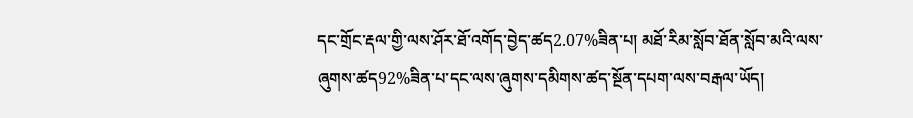དང་གྲོང་རྡལ་གྱི་ལས་ཤོར་ཐོ་འགོད་བྱེད་ཚད2.07%ཟིན་པ། མཐོ་རིམ་སློབ་ཐོན་སློབ་མའི་ལས་ཞུགས་ཚད92%ཟིན་པ་དང་ལས་ཞུགས་དམིགས་ཚད་སྔོན་དཔག་ལས་བརྒལ་ཡོད།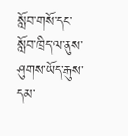སློབ་གསོ་དང་སློབ་ཁྲིད་ལ་ནུས་ཤུགས་ཡོད་རྒུས་དམ་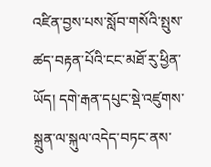འཛིན་བྱས་པས་སློབ་གསོའི་སྤུས་ཚད་བརྟན་པོའི་ངང་མཐོ་རུ་ཕྱིན་ཡོད། དགེ་རྒན་དཔུང་སྡེ་འཛུགས་སྐྲུན་ལ་སྐུལ་འདེད་བཏང་ནས་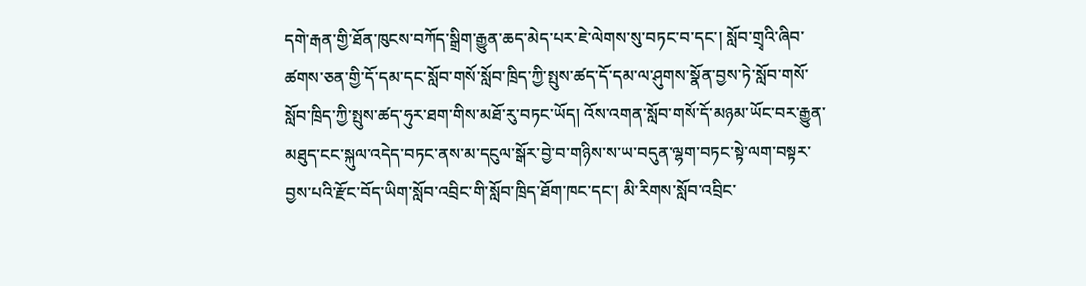དགེ་རྒན་གྱི་ཐོན་ཁུངས་བཀོད་སྒྲིག་རྒྱུན་ཆད་མེད་པར་ཇེ་ལེགས་སུ་བཏང་བ་དང་། སློབ་གྲྭའི་ཞིབ་ཚགས་ཅན་གྱི་དོ་དམ་དང་སློབ་གསོ་སློབ་ཁྲིད་ཀྱི་སྤུས་ཚད་དོ་དམ་ལ་ཤུགས་སྣོན་བྱས་ཏེ་སློབ་གསོ་སློབ་ཁྲིད་ཀྱི་སྤུས་ཚད་ཧུར་ཐག་གིས་མཐོ་རུ་བཏང་ཡོད། འོས་འགན་སློབ་གསོ་དོ་མཉམ་ཡོང་བར་རྒྱུན་མཐུད་ངང་སྐུལ་འདེད་བཏང་ནས་མ་དངུལ་སྒོར་བྱེ་བ་གཉིས་ས་ཡ་བདུན་ལྷག་བཏང་སྟེ་ལག་བསྟར་བྱས་པའི་རྫོང་བོད་ཡིག་སློབ་འབྲིང་གི་སློབ་ཁྲིད་ཐོག་ཁང་དང་། མི་རིགས་སློབ་འབྲིང་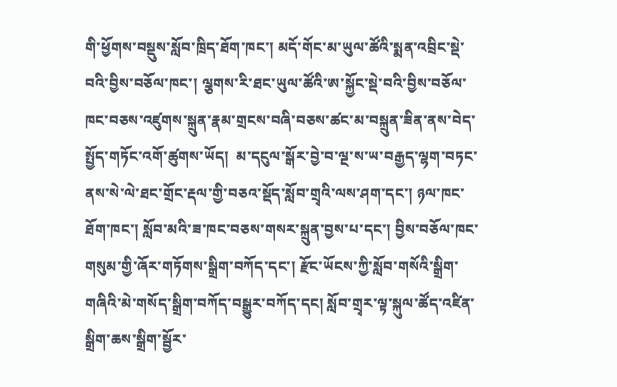གི་ཕྱོགས་བསྡུས་སློབ་ཁྲིད་ཐོག་ཁང་། མདོ་གོང་མ་ཡུལ་ཚོའི་སྨན་འབྲིང་སྡེ་བའི་བྱིས་བཅོལ་ཁང་། ལྕགས་རི་ཐང་ཡུལ་ཚོའི་ཨ་སྐྱོང་སྡེ་བའི་བྱིས་བཅོལ་ཁང་བཅས་འཛུགས་སྐྲུན་རྣམ་གྲངས་བཞི་བཅས་ཚང་མ་བསྐྲུན་ཟིན་ནས་བེད་སྤྱོད་གཏོང་འགོ་ཚུགས་ཡོད།  མ་དངུལ་སྒོར་བྱེ་བ་ལྔ་ས་ཡ་བརྒྱད་ལྷག་བཏང་ནས་སེ་ལེ་ཐང་གྲོང་རྡལ་གྱི་བཅའ་སྡོད་སློབ་གྲྭའི་ལས་ཤག་དང་། ཉལ་ཁང་ཐོག་ཁང་། སློབ་མའི་ཟ་ཁང་བཅས་གསར་སྐྲུན་བྱས་པ་དང་། བྱིས་བཅོལ་ཁང་གསུམ་གྱི་ཞོར་གཏོགས་སྒྲིག་བཀོད་དང་། རྫོང་ཡོངས་ཀྱི་སློབ་གསོའི་སྒྲིག་གཞིའི་མེ་གསོད་སྒྲིག་བཀོད་བསྒྱུར་བཀོད་དང། སློབ་གྲྭར་ལྟ་སྐུལ་ཚོད་འཛིན་སྒྲིག་ཆས་སྒྲིག་སྦྱོར་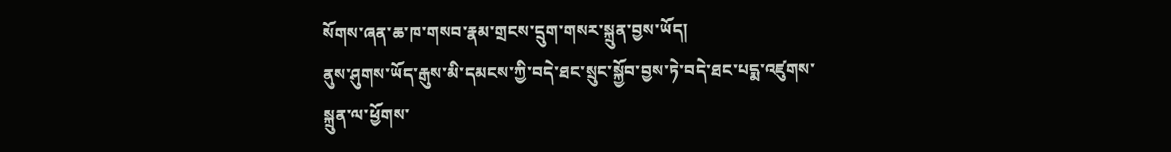སོགས་ཞན་ཆ་ཁ་གསབ་རྣམ་གྲངས་དྲུག་གསར་སྐྲུན་བྱས་ཡོད།
ནུས་ཤུགས་ཡོད་རྒུས་མི་དམངས་ཀྱི་བདེ་ཐང་སྲུང་སྐྱོབ་བྱས་ཏེ་བདེ་ཐང་པདྨ་འཛུགས་སྐྲུན་ལ་ཕྱོགས་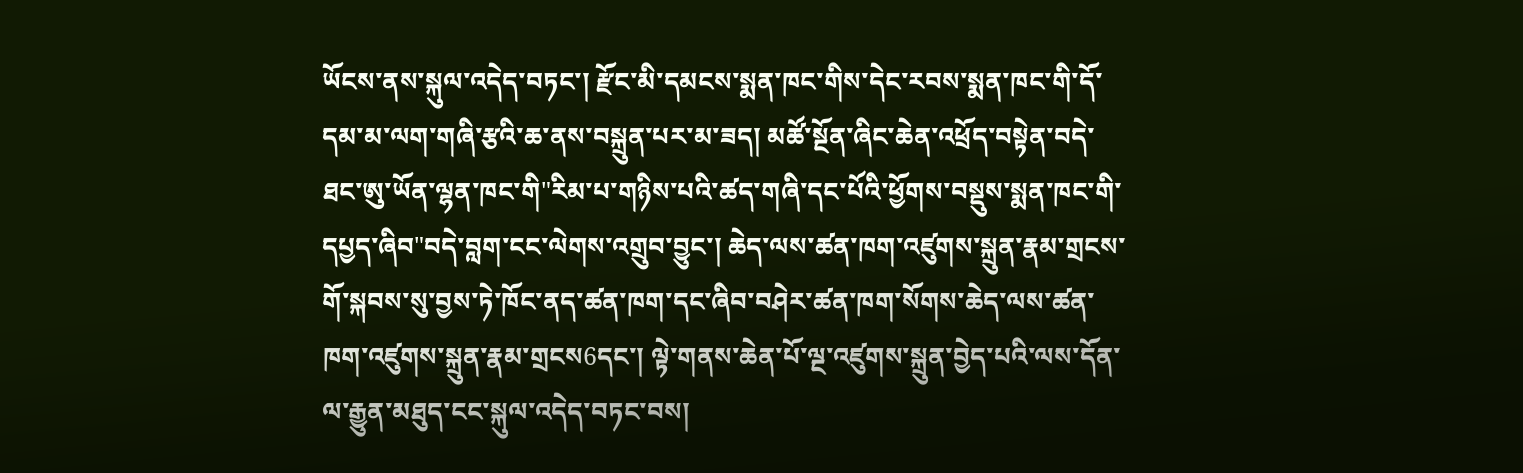ཡོངས་ནས་སྐུལ་འདེད་བཏང་། རྫོང་མི་དམངས་སྨན་ཁང་གིས་དེང་རབས་སྨན་ཁང་གི་དོ་དམ་མ་ལག་གཞི་རྩའི་ཆ་ནས་བསྐྲུན་པར་མ་ཟད། མཚོ་སྔོན་ཞིང་ཆེན་འཕྲོད་བསྟེན་བདེ་ཐང་ཨུ་ཡོན་ལྷན་ཁང་གི"རིམ་པ་གཉིས་པའི་ཚད་གཞི་དང་པོའི་ཕྱོགས་བསྡུས་སྨན་ཁང་གི་དཔྱད་ཞིབ"བདེ་བླག་ངང་ལེགས་འགྲུབ་བྱུང་། ཆེད་ལས་ཚན་ཁག་འཛུགས་སྐྲུན་རྣམ་གྲངས་གོ་སྐབས་སུ་བྱས་ཏེ་ཁོང་ནད་ཚན་ཁག་དང་ཞིབ་བཤེར་ཚན་ཁག་སོགས་ཆེད་ལས་ཚན་ཁག་འཛུགས་སྐྲུན་རྣམ་གྲངས6དང་། ལྟེ་གནས་ཆེན་པོ་ལྔ་འཛུགས་སྐྲུན་བྱེད་པའི་ལས་དོན་ལ་རྒྱུན་མཐུད་ངང་སྐུལ་འདེད་བཏང་བས།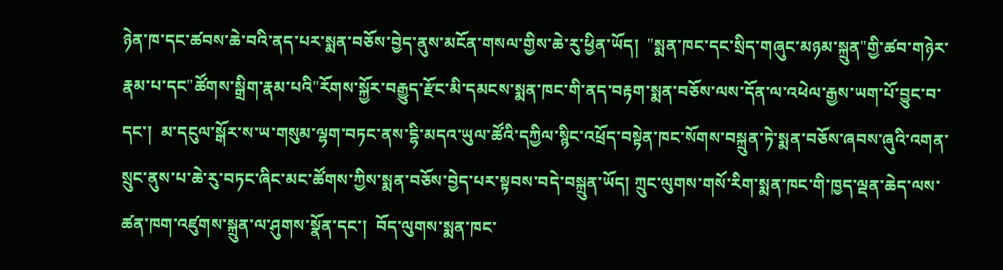ཉེན་ཁ་དང་ཚབས་ཆེ་བའི་ནད་པར་སྨན་བཅོས་བྱེད་ནུས་མངོན་གསལ་གྱིས་ཆེ་རུ་ཕྱིན་ཡོད།  "སྨན་ཁང་དང་སྲིད་གཞུང་མཉམ་སྐྲུན"གྱི་ཚབ་གཉེར་རྣམ་པ་དང"ཚོགས་སྒྲིག་རྣམ་པའི"རོགས་སྐྱོར་བརྒྱུད་རྫོང་མི་དམངས་སྨན་ཁང་གི་ནད་བརྟག་སྨན་བཅོས་ལས་དོན་ལ་འཕེལ་རྒྱས་ཡག་པོ་བྱུང་བ་དང་།  མ་དངུལ་སྒོར་ས་ཡ་གསུམ་ལྷག་བཏང་ནས་དྷི་མདའ་ཡུལ་ཚོའི་དཀྱིལ་སྙིང་འཕྲོད་བསྟེན་ཁང་སོགས་བསྐྲུན་ཏེ་སྨན་བཅོས་ཞབས་ཞུའི་འགན་སྲུང་ནུས་པ་ཆེ་རུ་བཏང་ཞིང་མང་ཚོགས་ཀྱིས་སྨན་བཅོས་བྱེད་པར་སྟབས་བདེ་བསྐྲུན་ཡོད། ཀྲུང་ལུགས་གསོ་རིག་སྨན་ཁང་གི་ཁྱད་ལྡན་ཆེད་ལས་ཚན་ཁག་འཛུགས་སྐྲུན་ལ་ཤུགས་སྣོན་དང་།  བོད་ལུགས་སྨན་ཁང་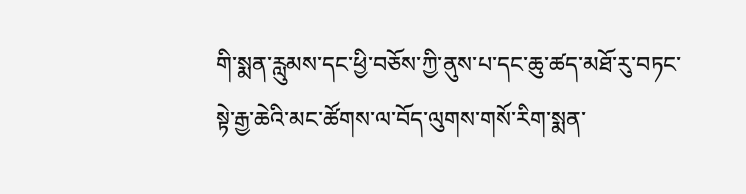གི་སྨན་རླུམས་དང་ཕྱི་བཅོས་ཀྱི་ནུས་པ་དང་ཆུ་ཚད་མཐོ་རུ་བཏང་སྟེ་རྒྱ་ཆེའི་མང་ཚོགས་ལ་བོད་ལུགས་གསོ་རིག་སྨན་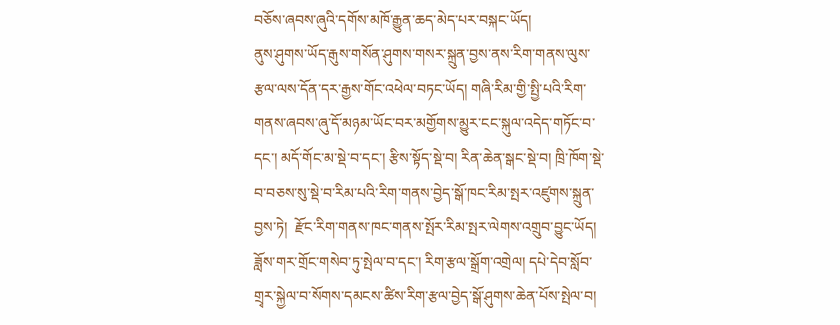བཅོས་ཞབས་ཞུའི་དགོས་མཁོ་རྒྱུན་ཆད་མེད་པར་བསྐང་ཡོད།
ནུས་ཤུགས་ཡོད་རྒུས་གསོན་ཤུགས་གསར་སྐྲུན་བྱས་ནས་རིག་གནས་ལུས་རྩལ་ལས་དོན་དར་རྒྱས་གོང་འཕེལ་བཏང་ཡོད། གཞི་རིམ་གྱི་སྤྱི་པའི་རིག་གནས་ཞབས་ཞུ་དོ་མཉམ་ཡོང་བར་མགྱོགས་མྱུར་ངང་སྐུལ་འདེད་གཏོང་བ་དང་། མདོ་གོང་མ་སྡེ་བ་དང་། རྩིས་སྟོད་སྡེ་བ། རིན་ཆེན་སྒང་སྡེ་བ། ཁྲི་ཁོག་སྡེ་བ་བཅས་སུ་སྡེ་བ་རིམ་པའི་རིག་གནས་བྱེད་སྒོ་ཁང་རིམ་སྤར་འཛུགས་སྐྲུན་བྱས་ཏེ།  རྫོང་རིག་གནས་ཁང་གནས་སྤོར་རིམ་སྤར་ལེགས་འགྲུབ་བྱུང་ཡོད། ཟློས་གར་གྲོང་གསེབ་ཏུ་སྤེལ་བ་དང་། རིག་རྩལ་སྒྲོག་འགྲེལ། དཔེ་དེབ་སློབ་གྲྭར་སྐྱེལ་བ་སོགས་དམངས་ཚིས་རིག་རྩལ་བྱེད་སྒོ་ཤུགས་ཆེན་པོས་སྤེལ་བ།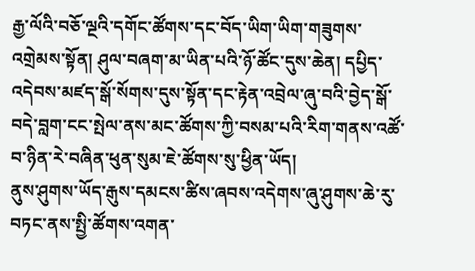རྒྱ་ལོའི་བཅོ་ལྔའི་དགོང་ཚོགས་དང་བོད་ཡིག་ཡིག་གཟུགས་འགྲེམས་སྟོན། ཤུལ་བཞག་མ་ཡིན་པའི་ཉོ་ཚོང་དུས་ཆེན། དཔྱིད་འདེབས་མཛད་སྒོ་སོགས་དུས་སྟོན་དང་རྟེན་འབྲེལ་ཞུ་བའི་བྱེད་སྒོ་བདེ་བླག་ངང་སྤེལ་ནས་མང་ཚོགས་ཀྱི་བསམ་པའི་རིག་གནས་འཚོ་བ་ཉིན་རེ་བཞིན་ཕུན་སུམ་ཇེ་ཚོགས་སུ་ཕྱིན་ཡོད།
ནུས་ཤུགས་ཡོད་རྒུས་དམངས་ཚིས་ཞབས་འདེགས་ཞུ་ཤུགས་ཆེ་རུ་བཏང་ནས་སྤྱི་ཚོགས་འགན་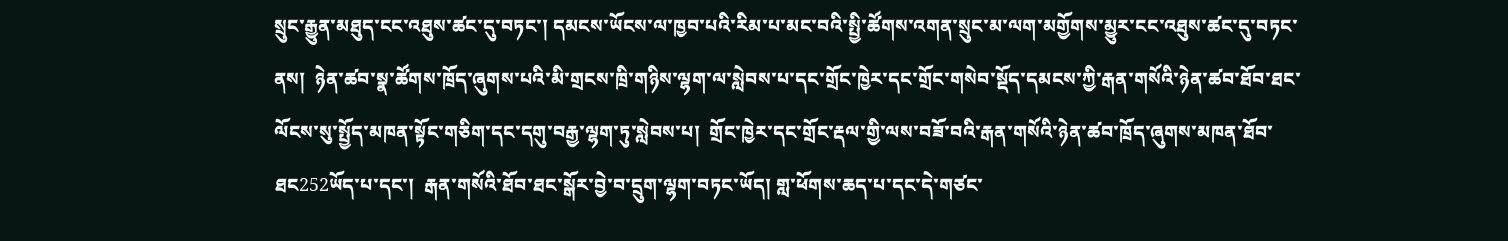སྲུང་རྒྱུན་མཐུད་ངང་འཐུས་ཚང་དུ་བཏང་། དམངས་ཡོངས་ལ་ཁྱབ་པའི་རིམ་པ་མང་བའི་སྤྱི་ཚོགས་འགན་སྲུང་མ་ལག་མགྱོགས་མྱུར་ངང་འཐུས་ཚང་དུ་བཏང་ནས།  ཉེན་ཚབ་སྣ་ཚོགས་ཁྲོད་ཞུགས་པའི་མི་གྲངས་ཁྲི་གཉིས་ལྷག་ལ་སླེབས་པ་དང་གྲོང་ཁྱེར་དང་གྲོང་གསེབ་སྡོད་དམངས་ཀྱི་རྒན་གསོའི་ཉེན་ཚབ་ཐོབ་ཐང་ལོངས་སུ་སྤྱོད་མཁན་སྟོང་གཅིག་དང་དགུ་བརྒྱ་ལྷག་ཏུ་སླེབས་པ།  གྲོང་ཁྱེར་དང་གྲོང་རྡལ་གྱི་ལས་བཟོ་བའི་རྒན་གསོའི་ཉེན་ཚབ་ཁྲོད་ཞུགས་མཁན་ཐོབ་ཐང252ཡོད་པ་དང་།  རྒན་གསོའི་ཐོབ་ཐང་སྒོར་བྱེ་བ་དྲུག་ལྷག་བཏང་ཡོད། གླ་ཕོགས་ཆད་པ་དང་དེ་གཙང་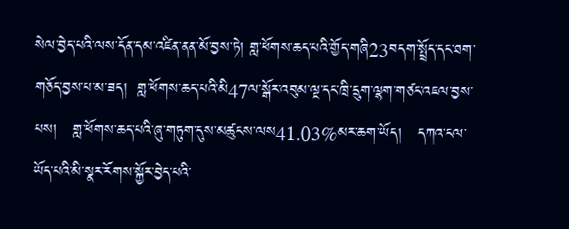སེལ་བྱེད་པའི་ལས་དོན་དམ་འཛིན་ནན་མོ་བྱས་ཏེ། གླ་ཕོགས་ཆད་པའི་གྱོད་གཞི23བདག་སྤྲོད་དང་ཐག་གཅོད་བྱས་པ་མ་ཟད།  གླ་ཕོགས་ཆད་པའི་མི47ལ་སྒོར་འབུམ་ལྔ་དང་ཁྲི་དྲུག་ལྷག་གཙང་འཇལ་བྱས་པས།   གླ་ཕོགས་ཆད་པའི་ཞུ་གཏུག་དུས་མཚུངས་ལས41.03%མར་ཆག་ཡོད།   དཀའ་ངལ་ཡོད་པའི་མི་སྣར་རོགས་སྐྱོར་བྱེད་པའི་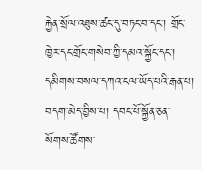རྐྱེན་སྲོལ་འཐུས་ཚང་དུ་བཏང་བ་དང་། གྲོང་ཁྱེར་དང་གྲོང་གསེབ་ཀྱི་དམའ་སྐྱོང་དང་། དམིགས་བསལ་དཀའ་ངལ་ཡོད་པའི་རྒན་པ། བདག་མེད་བྱིས་པ། དབང་པོ་སྐྱོན་ཅན་སོགས་ཚོགས་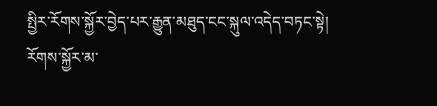སྤྱིར་རོགས་སྐྱོར་བྱེད་པར་རྒྱུན་མཐུད་ངང་སྐུལ་འདེད་བཏང་སྟེ། རོགས་སྐྱོར་མ་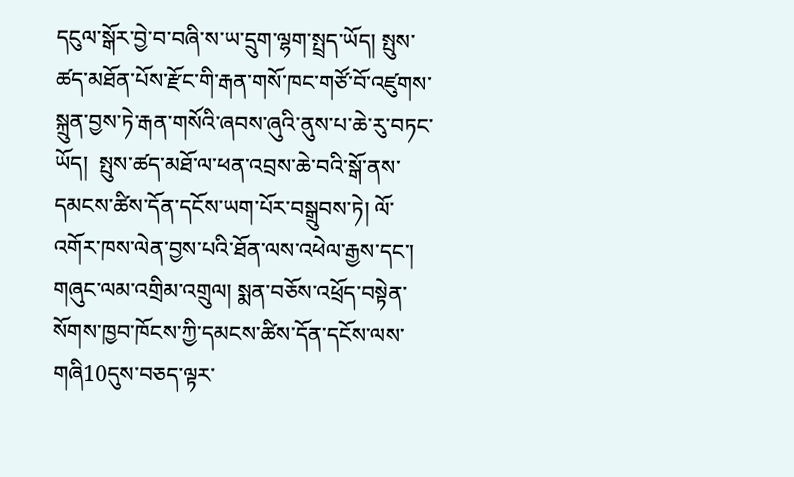དངུལ་སྒོར་བྱེ་བ་བཞི་ས་ཡ་དྲུག་ལྷག་སྤྲད་ཡོད། སྤུས་ཚད་མཐོན་པོས་རྫོང་གི་རྒན་གསོ་ཁང་གཙོ་བོ་འཛུགས་སྐྲུན་བྱས་ཏེ་རྒན་གསོའི་ཞབས་ཞུའི་ནུས་པ་ཆེ་རུ་བཏང་ཡོད།  སྤུས་ཚད་མཐོ་ལ་ཕན་འབྲས་ཆེ་བའི་སྒོ་ནས་དམངས་ཚིས་དོན་དངོས་ཡག་པོར་བསྒྲུབས་ཏེ། ལོ་འགོར་ཁས་ལེན་བྱས་པའི་ཐོན་ལས་འཕེལ་རྒྱས་དང་།  གཞུང་ལམ་འགྲིམ་འགྲུལ། སྨན་བཅོས་འཕྲོད་བསྟེན་སོགས་ཁྱབ་ཁོངས་ཀྱི་དམངས་ཚིས་དོན་དངོས་ལས་གཞི10དུས་བཅད་ལྟར་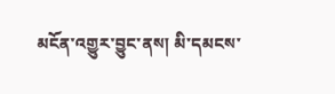མངོན་འགྱུར་བྱུང་ནས། མི་དམངས་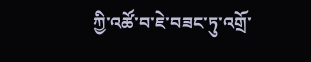ཀྱི་འཚོ་བ་ཇེ་བཟང་ཏུ་འགྲོ་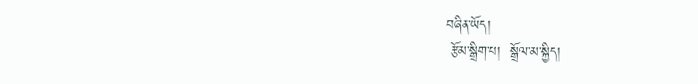བཞིན་ཡོད།
 རྩོམ་སྒྲིག་པ།  སྒྲོལ་མ་སྐྱིད།